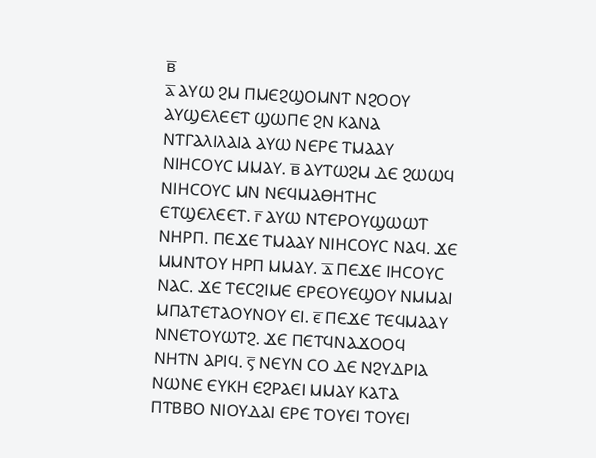ⲃ̅
ⲁ̅ ⲀⲨⲰ ϨⲘ ⲠⲘⲈϨϢⲞⲘⲚⲦ ⲚϨⲞⲞⲨ ⲀⲨϢⲈⲖⲈⲈⲦ ϢⲰⲠⲈ ϨⲚ ⲔⲀⲚⲀ ⲚⲦⲄⲀⲖⲒⲖⲀⲒⲀ ⲀⲨⲰ ⲚⲈⲢⲈ ⲦⲘⲀⲀⲨ ⲚⲒⲎⲤⲞⲨⲤ ⲘⲘⲀⲨ. ⲃ̅ ⲀⲨⲦⲰϨⲘ ⲆⲈ ϨⲰⲰϤ ⲚⲒⲎⲤⲞⲨⲤ ⲘⲚ ⲚⲈϤⲘⲀⲐⲎⲦⲎⲤ ⲈⲦϢⲈⲖⲈⲈⲦ. ⲅ̅ ⲀⲨⲰ ⲚⲦⲈⲢⲞⲨϢⲰⲰⲦ ⲚⲎⲢⲠ. ⲠⲈϪⲈ ⲦⲘⲀⲀⲨ ⲚⲒⲎⲤⲞⲨⲤ ⲚⲀϤ. ϪⲈ ⲘⲘⲚⲦⲞⲨ ⲎⲢⲠ ⲘⲘⲀⲨ. ⲇ̅ ⲠⲈϪⲈ ⲒⲎⲤⲞⲨⲤ ⲚⲀⲤ. ϪⲈ ⲦⲈⲤϨⲒⲘⲈ ⲈⲢⲈⲞⲨⲈϢⲞⲨ ⲚⲘⲘⲀⲒ ⲘⲠⲀⲦⲈⲦⲀⲞⲨⲚⲞⲨ ⲈⲒ. ⲉ̅ ⲠⲈϪⲈ ⲦⲈϤⲘⲀⲀⲨ ⲚⲚⲈⲦⲞⲨⲰⲦϨ. ϪⲈ ⲠⲈⲦϤⲚⲀϪⲞⲞϤ ⲚⲎⲦⲚ ⲀⲢⲒϤ. ⲋ̅ ⲚⲈⲨⲚ ⲤⲞ ⲆⲈ ⲚϨⲨⲆⲢⲒⲀ ⲚⲰⲚⲈ ⲈⲨⲔⲎ ⲈϨⲢⲀⲈⲒ ⲘⲘⲀⲨ ⲔⲀⲦⲀ ⲠⲦⲂⲂⲞ ⲚⲒⲞⲨⲆⲀⲒ ⲈⲢⲈ ⲦⲞⲨⲈⲒ ⲦⲞⲨⲈⲒ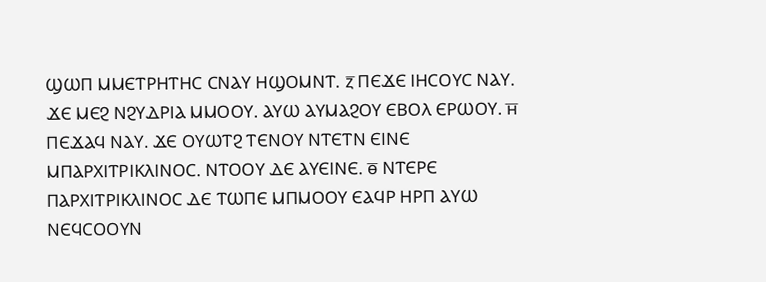ϢⲰⲠ ⲘⲘⲈⲦⲢⲎⲦⲎⲤ ⲤⲚⲀⲨ ⲎϢⲞⲘⲚⲦ. ⲍ̅ ⲠⲈϪⲈ ⲒⲎⲤⲞⲨⲤ ⲚⲀⲨ. ϪⲈ ⲘⲈϨ ⲚϨⲨⲆⲢⲒⲀ ⲘⲘⲞⲞⲨ. ⲀⲨⲰ ⲀⲨⲘⲀϨⲞⲨ ⲈⲂⲞⲖ ⲈⲢⲰⲞⲨ. ⲏ̅ ⲠⲈϪⲀϤ ⲚⲀⲨ. ϪⲈ ⲞⲨⲰⲦϨ ⲦⲈⲚⲞⲨ ⲚⲦⲈⲦⲚ ⲈⲒⲚⲈ ⲘⲠⲀⲢⲬⲒⲦⲢⲒⲔⲖⲒⲚⲞⲤ. ⲚⲦⲞⲞⲨ ⲆⲈ ⲀⲨⲈⲒⲚⲈ. ⲑ̅ ⲚⲦⲈⲢⲈ ⲠⲀⲢⲬⲒⲦⲢⲒⲔⲖⲒⲚⲞⲤ ⲆⲈ ⲦⲰⲠⲈ ⲘⲠⲘⲞⲞⲨ ⲈⲀϤⲢ ⲎⲢⲠ ⲀⲨⲰ ⲚⲈϤⲤⲞⲞⲨⲚ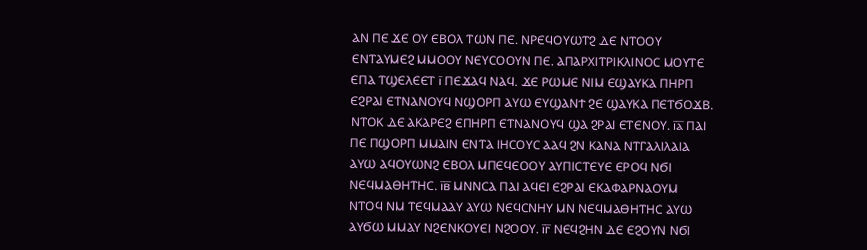ⲀⲚ ⲠⲈ ϪⲈ ⲞⲨ ⲈⲂⲞⲖ ⲦⲰⲚ ⲠⲈ. ⲚⲢⲈϤⲞⲨⲰⲦϨ ⲆⲈ ⲚⲦⲞⲞⲨ ⲈⲚⲦⲀⲨⲘⲈϨ ⲘⲘⲞⲞⲨ ⲚⲈⲨⲤⲞⲞⲨⲚ ⲠⲈ. ⲀⲠⲀⲢⲬⲒⲦⲢⲒⲔⲖⲒⲚⲞⲤ ⲘⲞⲨⲦⲈ ⲈⲠⲀ ⲦϢⲈⲖⲈⲈⲦ ⲓ̅ ⲠⲈϪⲀϤ ⲚⲀϤ. ϪⲈ ⲢⲰⲘⲈ ⲚⲒⲘ ⲈϢⲀⲨⲔⲀ ⲠⲎⲢⲠ ⲈϨⲢⲀⲒ ⲈⲦⲚⲀⲚⲞⲨϤ ⲚϢⲞⲢⲠ ⲀⲨⲰ ⲈⲨϢⲀⲚϮ ϨⲈ ϢⲀⲨⲔⲀ ⲠⲈⲦϬⲞϪⲂ. ⲚⲦⲞⲔ ⲆⲈ ⲀⲔⲀⲢⲈϨ ⲈⲠⲎⲢⲠ ⲈⲦⲚⲀⲚⲞⲨϤ ϢⲀ ϨⲢⲀⲒ ⲈⲦⲈⲚⲞⲨ. ⲓ̅ⲁ̅ ⲠⲀⲒ ⲠⲈ ⲠϢⲞⲢⲠ ⲘⲘⲀⲒⲚ ⲈⲚⲦⲀ ⲒⲎⲤⲞⲨⲤ ⲀⲀϤ ϨⲚ ⲔⲀⲚⲀ ⲚⲦⲄⲀⲖⲒⲖⲀⲒⲀ ⲀⲨⲰ ⲀϤⲞⲨⲰⲚϨ ⲈⲂⲞⲖ ⲘⲠⲈϤⲈⲞⲞⲨ ⲀⲨⲠⲒⲤⲦⲈⲨⲈ ⲈⲢⲞϤ ⲚϬⲒ ⲚⲈϤⲘⲀⲐⲎⲦⲎⲤ. ⲓ̅ⲃ̅ ⲘⲚⲚⲤⲀ ⲠⲀⲒ ⲀϤⲈⲒ ⲈϨⲢⲀⲒ ⲈⲔⲀⲪⲀⲢⲚⲀⲞⲨⲘ ⲚⲦⲞϤ ⲚⲘ ⲦⲈϤⲘⲀⲀⲨ ⲀⲨⲰ ⲚⲈϤⲤⲚⲎⲨ ⲘⲚ ⲚⲈϤⲘⲀⲐⲎⲦⲎⲤ ⲀⲨⲰ ⲀⲨϬⲰ ⲘⲘⲀⲨ ⲚϨⲈⲚⲔⲞⲨⲈⲒ ⲚϨⲞⲞⲨ. ⲓ̅ⲅ̅ ⲚⲈϤϨⲎⲚ ⲆⲈ ⲈϨⲞⲨⲚ ⲚϬⲒ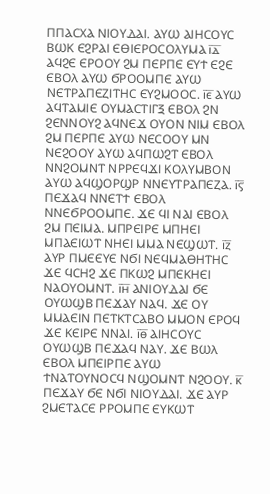ⲠⲠⲀⲤⲬⲀ ⲚⲒⲞⲨⲆⲀⲒ. ⲀⲨⲰ ⲀⲒⲎⲤⲞⲨⲤ ⲂⲰⲔ ⲈϨⲢⲀⲒ ⲈⲐⲒⲈⲢⲞⲤⲞⲖⲨⲘⲀ ⲓ̅ⲇ̅ ⲀϤϨⲈ ⲈⲢⲞⲞⲨ ϨⲘ ⲠⲈⲢⲠⲈ ⲈⲨϮ ⲈϨⲈ ⲈⲂⲞⲖ ⲀⲨⲰ ϬⲢⲞⲞⲘⲠⲈ ⲀⲨⲰ ⲚⲈⲦⲢⲀⲠⲈⲌⲒⲦⲎⲤ ⲈⲨϨⲘⲞⲞⲤ. ⲓ̅ⲉ̅ ⲀⲨⲰ ⲀϤⲦⲀⲘⲒⲈ ⲞⲨⲘⲀⲤⲦⲒⲄⲜ ⲈⲂⲞⲖ ϨⲚ ϨⲈⲚⲚⲞⲨϨ ⲀϤⲚⲈϪ ⲞⲨⲞⲚ ⲚⲒⲘ ⲈⲂⲞⲖ ϨⲘ ⲠⲈⲢⲠⲈ ⲀⲨⲰ ⲚⲈⲤⲞⲞⲨ ⲘⲚ ⲚⲈϨⲞⲞⲨ ⲀⲨⲰ ⲀϤⲠⲰϨⲦ ⲈⲂⲞⲖ ⲚⲚϨⲞⲘⲚⲦ ⲚⲢⲢⲈϤϪⲒ ⲔⲞⲖⲨⲘⲂⲞⲚ ⲀⲨⲰ ⲀϤϢⲞⲢϢⲢ ⲚⲚⲈⲨⲦⲢⲀⲠⲈⲌⲀ. ⲓ̅ⲋ̅ ⲠⲈϪⲀϤ ⲚⲚⲈⲦϮ ⲈⲂⲞⲖ ⲚⲚⲈϬⲢⲞⲞⲘⲠⲈ. ϪⲈ ϤⲒ ⲚⲀⲒ ⲈⲂⲞⲖ ϨⲘ ⲠⲈⲒⲘⲀ. ⲘⲠⲢⲈⲒⲢⲈ ⲘⲠⲎⲈⲒ ⲘⲠⲀⲈⲒⲰⲦ ⲚⲎⲈⲒ ⲘⲘⲀ ⲚⲈϢⲰⲦ. ⲓ̅ⲍ̅ ⲀⲨⲢ ⲠⲘⲈⲈⲨⲈ ⲚϬⲒ ⲚⲈϤⲘⲀⲐⲎⲦⲎⲤ ϪⲈ ϤⲤⲎϨ ϪⲈ ⲠⲔⲰϨ ⲘⲠⲈⲔⲎⲈⲒ ⲚⲀⲞⲨⲞⲘⲚⲦ. ⲓ̅ⲏ̅ ⲀⲚⲒⲞⲨⲆⲀⲒ ϬⲈ ⲞⲨⲰϢⲂ ⲠⲈϪⲀⲨ ⲚⲀϤ. ϪⲈ ⲞⲨ ⲘⲘⲀⲈⲒⲚ ⲠⲈⲦⲔⲦⲤⲀⲂⲞ ⲘⲘⲞⲚ ⲈⲢⲞϤ ϪⲈ ⲔⲈⲒⲢⲈ ⲚⲚⲀⲒ. ⲓ̅ⲑ̅ ⲀⲒⲎⲤⲞⲨⲤ ⲞⲨⲰϢⲂ ⲠⲈϪⲀϤ ⲚⲀⲨ. ϪⲈ ⲂⲰⲖ ⲈⲂⲞⲖ ⲘⲠⲈⲒⲢⲠⲈ ⲀⲨⲰ ϮⲚⲀⲦⲞⲨⲚⲞⲤϤ ⲚϢⲞⲘⲚⲦ ⲚϨⲞⲞⲨ. ⲕ̅ ⲠⲈϪⲀⲨ ϬⲈ ⲚϬⲒ ⲚⲒⲞⲨⲆⲀⲒ. ϪⲈ ⲀⲨⲢ ϨⲘⲈⲦⲀⲤⲈ ⲢⲢⲞⲘⲠⲈ ⲈⲨⲔⲰⲦ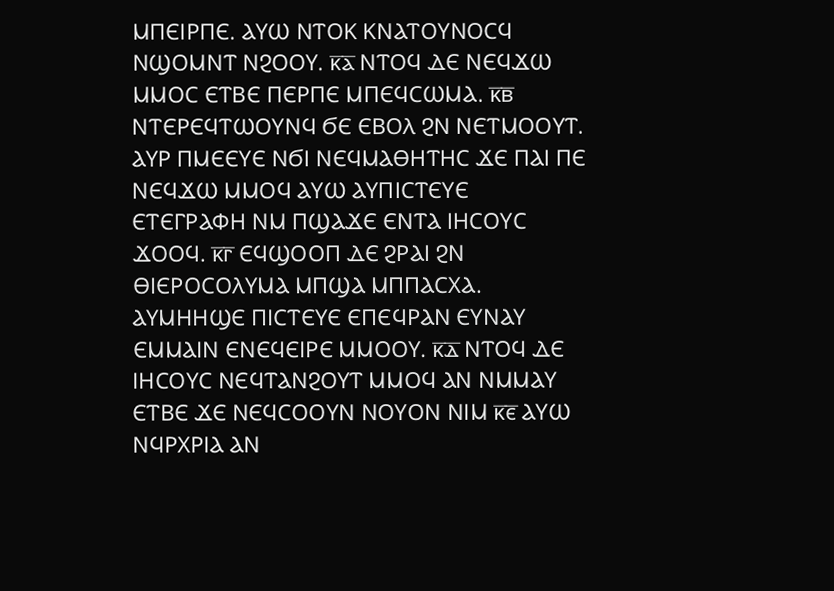ⲘⲠⲈⲒⲢⲠⲈ. ⲀⲨⲰ ⲚⲦⲞⲔ ⲔⲚⲀⲦⲞⲨⲚⲞⲤϤ ⲚϢⲞⲘⲚⲦ ⲚϨⲞⲞⲨ. ⲕ̅ⲁ̅ ⲚⲦⲞϤ ⲆⲈ ⲚⲈϤϪⲰ ⲘⲘⲞⲤ ⲈⲦⲂⲈ ⲠⲈⲢⲠⲈ ⲘⲠⲈϤⲤⲰⲘⲀ. ⲕ̅ⲃ̅ ⲚⲦⲈⲢⲈϤⲦⲰⲞⲨⲚϤ ϬⲈ ⲈⲂⲞⲖ ϨⲚ ⲚⲈⲦⲘⲞⲞⲨⲦ. ⲀⲨⲢ ⲠⲘⲈⲈⲨⲈ ⲚϬⲒ ⲚⲈϤⲘⲀⲐⲎⲦⲎⲤ ϪⲈ ⲠⲀⲒ ⲠⲈ ⲚⲈϤϪⲰ ⲘⲘⲞϤ ⲀⲨⲰ ⲀⲨⲠⲒⲤⲦⲈⲨⲈ ⲈⲦⲈⲄⲢⲀⲪⲎ ⲚⲘ ⲠϢⲀϪⲈ ⲈⲚⲦⲀ ⲒⲎⲤⲞⲨⲤ ϪⲞⲞϤ. ⲕ̅ⲅ̅ ⲈϤϢⲞⲞⲠ ⲆⲈ ϨⲢⲀⲒ ϨⲚ ⲐⲒⲈⲢⲞⲤⲞⲖⲨⲘⲀ ⲘⲠϢⲀ ⲘⲠⲠⲀⲤⲬⲀ. ⲀⲨⲘⲎⲎϢⲈ ⲠⲒⲤⲦⲈⲨⲈ ⲈⲠⲈϤⲢⲀⲚ ⲈⲨⲚⲀⲨ ⲈⲘⲘⲀⲒⲚ ⲈⲚⲈϤⲈⲒⲢⲈ ⲘⲘⲞⲞⲨ. ⲕ̅ⲇ̅ ⲚⲦⲞϤ ⲆⲈ ⲒⲎⲤⲞⲨⲤ ⲚⲈϤⲦⲀⲚϨⲞⲨⲦ ⲘⲘⲞϤ ⲀⲚ ⲚⲘⲘⲀⲨ ⲈⲦⲂⲈ ϪⲈ ⲚⲈϤⲤⲞⲞⲨⲚ ⲚⲞⲨⲞⲚ ⲚⲒⲘ ⲕ̅ⲉ̅ ⲀⲨⲰ ⲚϤⲢⲬⲢⲒⲀ ⲀⲚ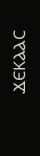ϪⲈⲔⲀⲀⲤ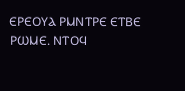ⲈⲢⲈⲞⲨⲀ ⲢⲘⲚⲦⲢⲈ ⲈⲦⲂⲈ ⲢⲰⲘⲈ. ⲚⲦⲞϤ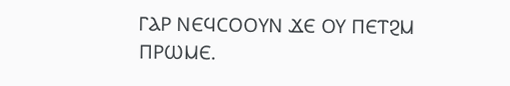ⲄⲀⲢ ⲚⲈϤⲤⲞⲞⲨⲚ ϪⲈ ⲞⲨ ⲠⲈⲦϨⲘ ⲠⲢⲰⲘⲈ.